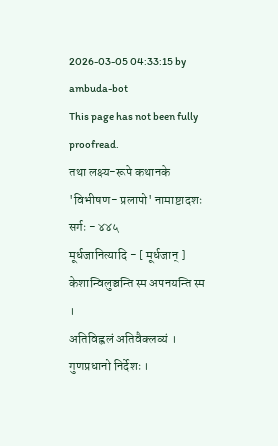2026-03-05 04:33:15 by ambuda-bot
This page has not been fully proofread.
तथा लक्ष्य-रूपे कथानके 'विभीषण- प्रलापो' नामाष्टादशः सर्गः - ४४५
मूर्धजानित्यादि - [ मूर्धजान् ] केशान्विलुञ्चन्ति स्म अपनयन्ति स्म ।
अतिविह्वलं अतिवैक्लव्यं । गुणप्रधानो निर्देशः ।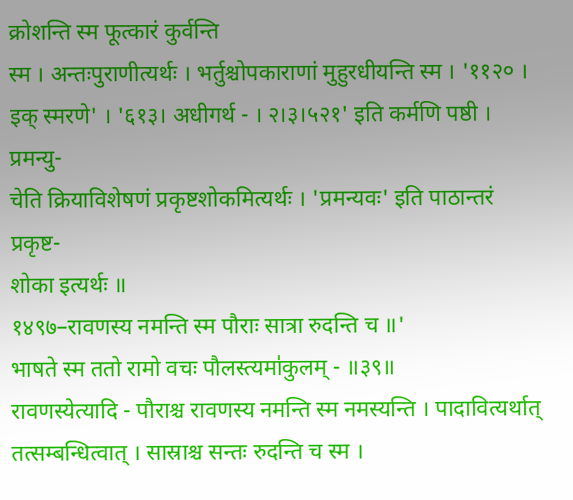क्रोशन्ति स्म फूत्कारं कुर्वन्ति
स्म । अन्तःपुराणीत्यर्थः । भर्तुश्चोपकाराणां मुहुरधीयन्ति स्म । '११२० ।
इक् स्मरणे' । '६१३। अधीगर्थ - । २।३।५२१' इति कर्मणि पष्ठी । प्रमन्यु-
चेति क्रियाविशेषणं प्रकृष्टशोकमित्यर्थः । 'प्रमन्यवः' इति पाठान्तरं प्रकृष्ट-
शोका इत्यर्थः ॥
१४९७–रावणस्य नमन्ति स्म पौराः सात्रा रुदन्ति च ॥'
भाषते स्म ततो रामो वचः पौलस्त्यमा॑कुलम् - ॥३९॥
रावणस्येत्यादि - पौराश्च रावणस्य नमन्ति स्म नमस्यन्ति । पादावित्यर्थात्
तत्सम्बन्धित्वात् । सास्राश्च सन्तः रुदन्ति च स्म ।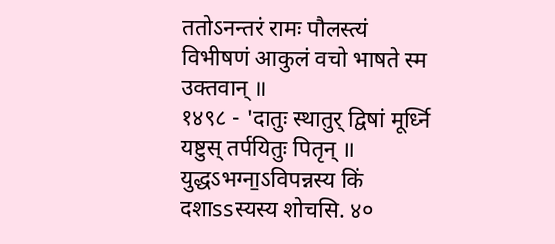ततोऽनन्तरं रामः पौलस्त्यं
विभीषणं आकुलं वचो भाषते स्म उक्तवान् ॥
१४९८ - 'दातुः स्थातुर् द्विषां मूर्ध्नि यष्टुस् तर्पयितुः पितृन् ॥
युद्धऽभग्ना॒ऽविपन्नस्य किं दशाssस्यस्य शोचसि. ४०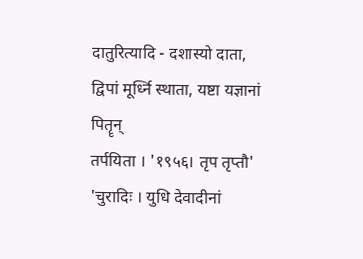दातुरित्यादि - दशास्यो दाता, द्विपां मूर्ध्नि स्थाता, यष्टा यज्ञानां पितॄन्
तर्पयिता । '१९५६। तृप तृप्तौ' 'चुरादिः । युधि देवादीनां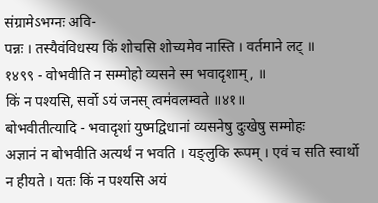संग्रामेऽभग्नः अवि-
पन्नः । तस्यैवंविधस्य किं शोचसि शोच्यमेव नास्ति । वर्तमाने लट् ॥
१४९९ - वोभवीति न सम्मोहो व्यसने स्म भवादृशाम्, ॥
किं न पश्यसि, सर्वो ऽयं जनस् त्वम॑वलम्वते ॥४१॥
बोभवीतीत्यादि - भवादृशां युष्मद्विधानां व्यसनेषु दुःखेषु सम्मोहः
अज्ञानं न बोभवीति अत्यर्थं न भवति । यङ्लुकि रूपम् । एवं च सति स्वार्थो
न हीयते । यतः किं न पश्यसि अयं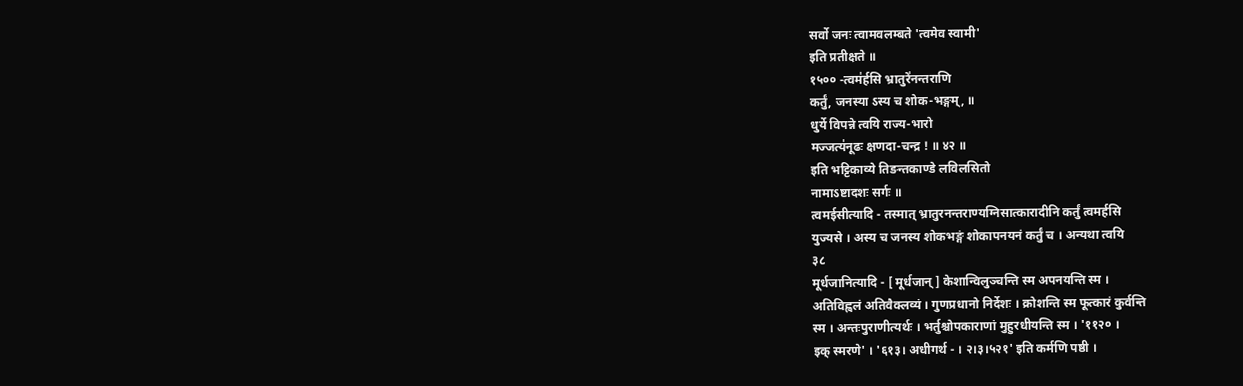सर्वो जनः त्वामवलम्बते 'त्वमेव स्वामी'
इति प्रतीक्षते ॥
१५०० -त्वम॑र्हसि भ्रातुरे॑नन्तराणि
कर्तुं, जनस्या ऽस्य च शोक-भङ्गम्, ॥
धुर्ये विपन्ने त्वयि राज्य-भारो
मज्जत्य॑नूढः क्षणदा-चन्द्र ! ॥ ४२ ॥
इति भट्टिकाव्ये तिङन्तकाण्डे लविलसितो
नामाऽष्टादशः सर्गः ॥
त्वमईसीत्यादि - तस्मात् भ्रातुरनन्तराण्यग्निसात्कारादीनि कर्तुं त्वमर्हसि
युज्यसे । अस्य च जनस्य शोकभङ्गं शोकापनयनं कर्तुं च । अन्यथा त्वयि
३८
मूर्धजानित्यादि - [ मूर्धजान् ] केशान्विलुञ्चन्ति स्म अपनयन्ति स्म ।
अतिविह्वलं अतिवैक्लव्यं । गुणप्रधानो निर्देशः । क्रोशन्ति स्म फूत्कारं कुर्वन्ति
स्म । अन्तःपुराणीत्यर्थः । भर्तुश्चोपकाराणां मुहुरधीयन्ति स्म । '११२० ।
इक् स्मरणे' । '६१३। अधीगर्थ - । २।३।५२१' इति कर्मणि पष्ठी ।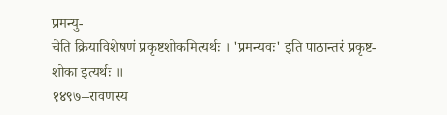प्रमन्यु-
चेति क्रियाविशेषणं प्रकृष्टशोकमित्यर्थः । 'प्रमन्यवः' इति पाठान्तरं प्रकृष्ट-
शोका इत्यर्थः ॥
१४९७–रावणस्य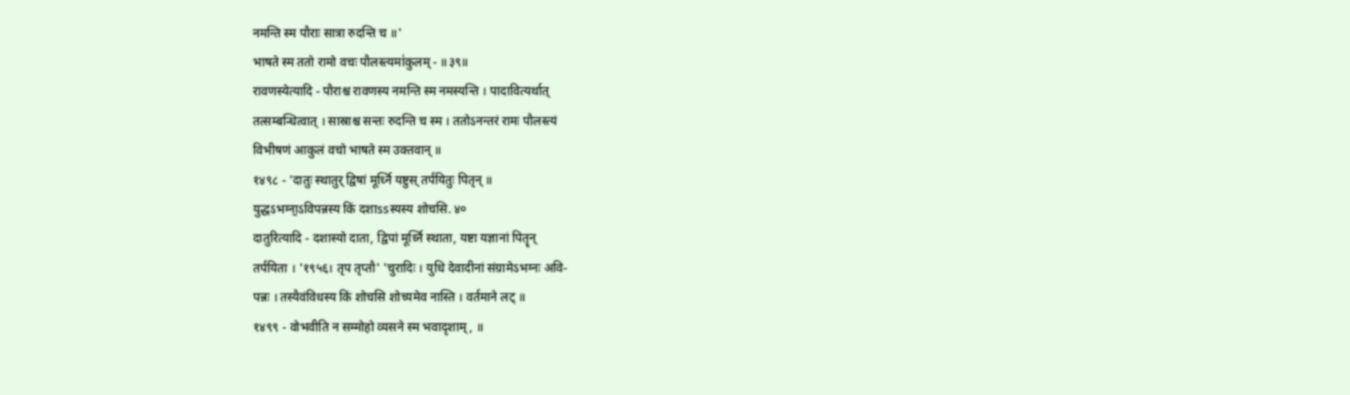नमन्ति स्म पौराः सात्रा रुदन्ति च ॥'
भाषते स्म ततो रामो वचः पौलस्त्यमा॑कुलम् - ॥३९॥
रावणस्येत्यादि - पौराश्च रावणस्य नमन्ति स्म नमस्यन्ति । पादावित्यर्थात्
तत्सम्बन्धित्वात् । सास्राश्च सन्तः रुदन्ति च स्म । ततोऽनन्तरं रामः पौलस्त्यं
विभीषणं आकुलं वचो भाषते स्म उक्तवान् ॥
१४९८ - 'दातुः स्थातुर् द्विषां मूर्ध्नि यष्टुस् तर्पयितुः पितृन् ॥
युद्धऽभग्ना॒ऽविपन्नस्य किं दशाssस्यस्य शोचसि. ४०
दातुरित्यादि - दशास्यो दाता, द्विपां मूर्ध्नि स्थाता, यष्टा यज्ञानां पितॄन्
तर्पयिता । '१९५६। तृप तृप्तौ' 'चुरादिः । युधि देवादीनां संग्रामेऽभग्नः अवि-
पन्नः । तस्यैवंविधस्य किं शोचसि शोच्यमेव नास्ति । वर्तमाने लट् ॥
१४९९ - वोभवीति न सम्मोहो व्यसने स्म भवादृशाम्, ॥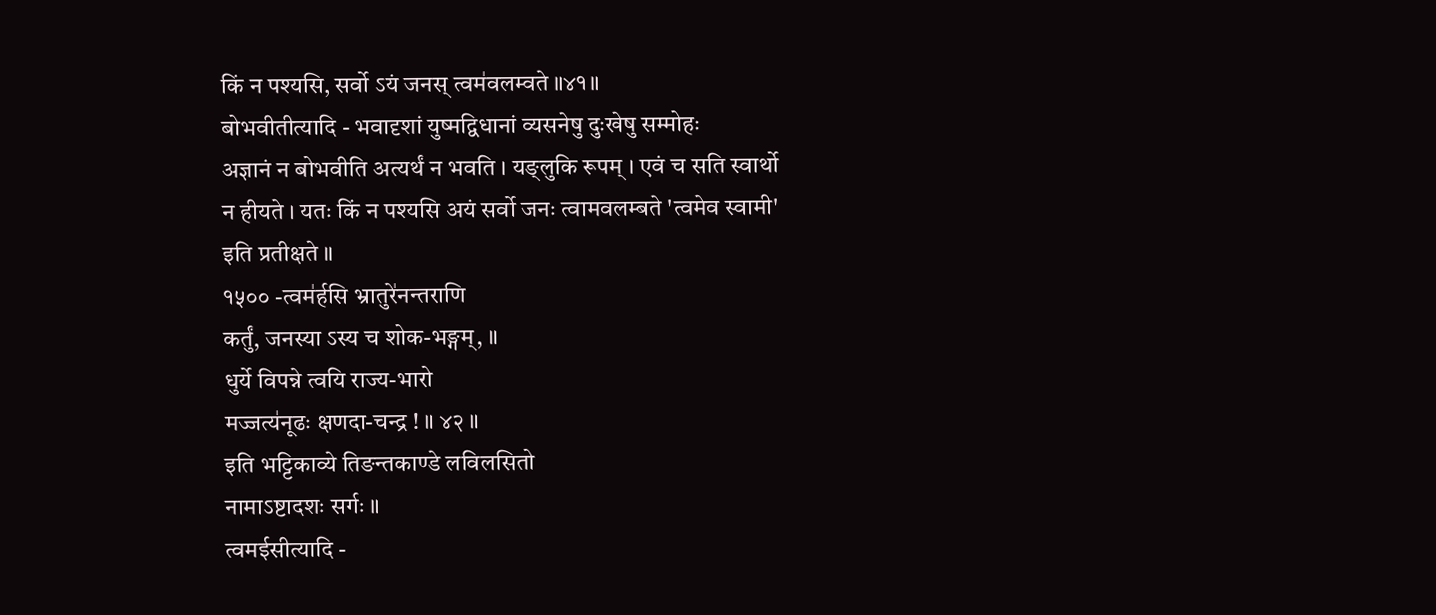किं न पश्यसि, सर्वो ऽयं जनस् त्वम॑वलम्वते ॥४१॥
बोभवीतीत्यादि - भवादृशां युष्मद्विधानां व्यसनेषु दुःखेषु सम्मोहः
अज्ञानं न बोभवीति अत्यर्थं न भवति । यङ्लुकि रूपम् । एवं च सति स्वार्थो
न हीयते । यतः किं न पश्यसि अयं सर्वो जनः त्वामवलम्बते 'त्वमेव स्वामी'
इति प्रतीक्षते ॥
१५०० -त्वम॑र्हसि भ्रातुरे॑नन्तराणि
कर्तुं, जनस्या ऽस्य च शोक-भङ्गम्, ॥
धुर्ये विपन्ने त्वयि राज्य-भारो
मज्जत्य॑नूढः क्षणदा-चन्द्र ! ॥ ४२ ॥
इति भट्टिकाव्ये तिङन्तकाण्डे लविलसितो
नामाऽष्टादशः सर्गः ॥
त्वमईसीत्यादि -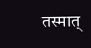तस्मात्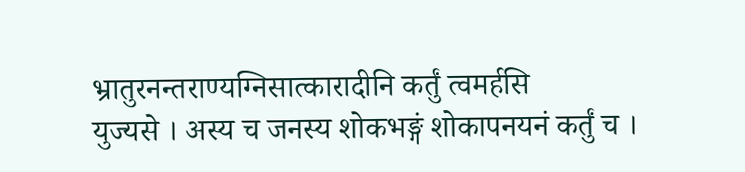भ्रातुरनन्तराण्यग्निसात्कारादीनि कर्तुं त्वमर्हसि
युज्यसे । अस्य च जनस्य शोकभङ्गं शोकापनयनं कर्तुं च ।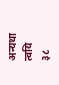अन्यथा त्वयि
३८